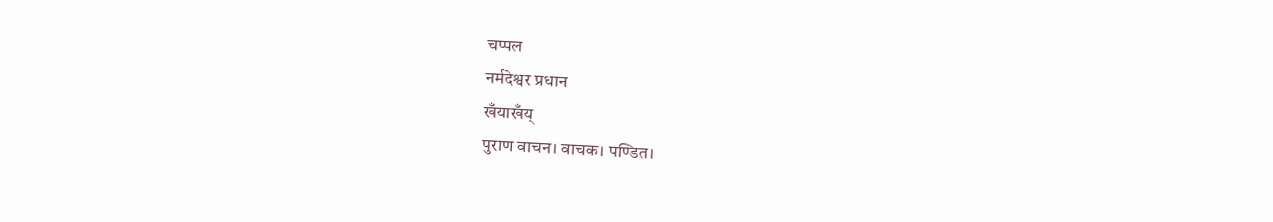चप्पल
नर्मदेश्वर प्रधान
खँयाखँय्
पुराण वाचन। वाचक। पण्डित।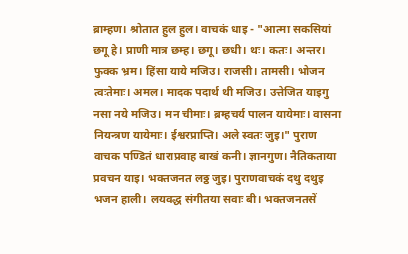ब्राम्हण। श्रोतात हुल हुल। वाचकं धाइ - "आत्मा सकसियां छगू हे। प्राणी मात्र छम्ह। छगू। छधी। थः। कतः। अन्तर। फुक्क भ्रम। हिंसा याये मजिउ। राजसी। तामसी। भोजन त्वःतेमाः। अमल। मादक पदार्थ थी मजिउ। उत्तेजित याइगु नसा नये मजिउ। मन चीमाः। ब्रम्हचर्य पालन यायेमाः। वासना नियन्त्रण यायेमाः। ईश्वरप्राप्ति। अले स्वतः जुइ।" पुराण वाचक पण्डितं धाराप्रवाह बाखं कनी। ज्ञानगुण। नैतिकताया प्रवचन याइ। भक्तजनत लठ्ठ जुइ। पुराणवाचकं दथु दथुइ भजन हाली। लयवद्ध संगीतया सवाः बी। भक्तजनतसें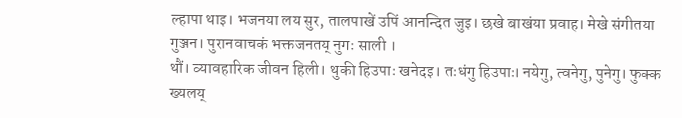ल्हापा थाइ। भजनया लय सुर, तालपाखें उपिं आनन्दित जुइ। छखे बाखंया प्रवाह। मेखे संगीतया गुञ्जन। पुरानवाचकं भक्तजनतय् नुगः साली ।
थौं। व्यावहारिक जीवन हिली। थुकी हिउपाः खनेदइ। तःधंगु हिउपाः। नयेगु, त्वनेगु, पुनेगु। फुक्क ख्यलय्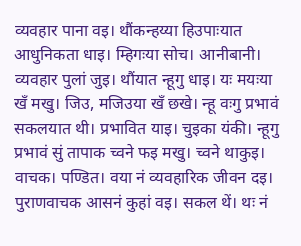व्यवहार पाना वइ। थौंकन्हय्या हिउपाःयात आधुनिकता धाइ। म्हिगःया सोच। आनीबानी। व्यवहार पुलां जुइ। थौंयात न्हूगु धाइ। यः मयःया खँ मखु। जिउ, मजिउया खँ छखे। न्हू वःगु प्रभावं सकलयात थी। प्रभावित याइ। चुइका यंकी। न्हूगु प्रभावं सुं तापाक च्वने फइ मखु। च्वने थाकुइ।
वाचक। पण्डित। वया नं व्यवहारिक जीवन दइ। पुराणवाचक आसनं कुहां वइ। सकल थें। थः नं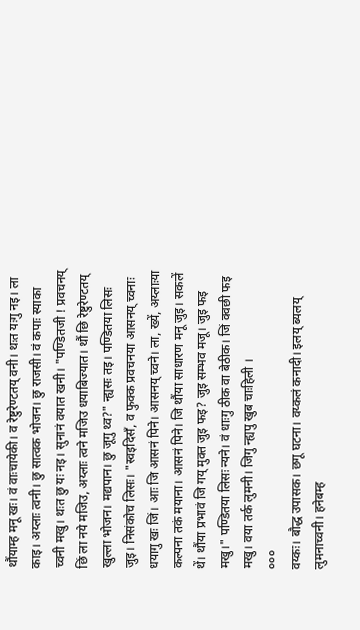थौंयाम्ह मनू खः। वं वाःचायेकी। व रेष्टुरेण्टतय् वनी। थःत यःगु नइ। ला काइ। अय्लाः त्वनी। छु सात्वक भोजन। छु राजसी। वं कपाः स्याका च्वनी मखु। थःत छु यः नइ। सुनानं वयात खनी। "पण्डितजी ! प्रवचनय् छिं ला नये मजिउ, अय्लाः त्वने मजिउ धयाबिज्यात। थौं छि रेष्टुरेण्टतय् खुल्ला भोजन। मद्यपान। छु जूगु थ्व?" न्ह्यसः तइ। पण्डितया लिसः जुइ। निसंकोच लिसः। "स्वइदिसँ, व फुक्क प्रवचनया आसनय् च्वनाः धयागु खः जिं। आः जि आसनं पिने। आसनय् च्वने। ला, ख्यें, अय्लाःया कल्पना तकं मयाना। आसनं पिने। जि थौंया साधारण मनू जुइ। सकलें थें। थौंया प्रभावं जि गय् मुक्त जुइ फइ? जुइ सम्भव मजू। जुइ फइ मखु।" पण्डितया लिसः न्यने। वं धाःगु ठीक वा बेठीक। जिं क्वछी फइ मखु। वया तर्क लुमनी। जिगु न्ह्यपु खुब चाःहिली ।
०००
वय्कः। बौद्ध उपासक। छगू घटना। वय्कलं कनादी। इलय् ब्यलय् लुमनाच्वनी। हनेबम्ह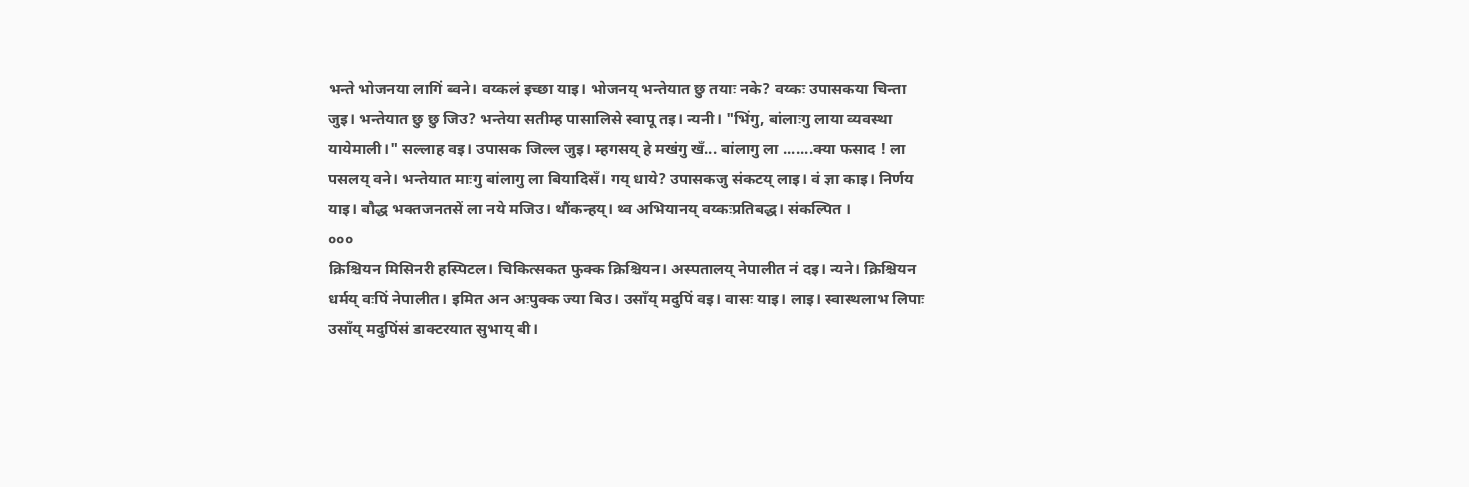भन्ते भोजनया लागिं ब्वने। वय्कलं इच्छा याइ। भोजनय् भन्तेयात छु तयाः नके? वय्कः उपासकया चिन्ता जुइ। भन्तेयात छु छु जिउ? भन्तेया सतीम्ह पासालिसे स्वापू तइ। न्यनी। "भिंगु, बांलाःगु लाया व्यवस्था यायेमाली।" सल्लाह वइ। उपासक जिल्ल जुइ। म्हगसय् हे मखंगु खँ... बांलागु ला .......क्या फसाद ! ला पसलय् वने। भन्तेयात माःगु बांलागु ला बियादिसँ। गय् धाये? उपासकजु संकटय् लाइ। वं ज्ञा काइ। निर्णय याइ। बौद्ध भक्तजनतसें ला नये मजिउ। थौंकन्हय्। थ्व अभियानय् वय्कःप्रतिबद्ध। संकल्पित ।
०००
क्रिश्चियन मिसिनरी हस्पिटल। चिकित्सकत फुक्क क्रिश्चियन। अस्पतालय् नेपालीत नं दइ। न्यने। क्रिश्चियन धर्मय् वःपिं नेपालीत। इमित अन अःपुक्क ज्या बिउ। उसाँय् मदुपिं वइ। वासः याइ। लाइ। स्वास्थलाभ लिपाः उसाँय् मदुपिंसं डाक्टरयात सुभाय् बी।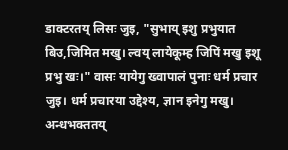डाक्टरतय् लिसः जुइ, "सुभाय् इशु प्रभुयात बिउ,जिमित मखु। ल्वय् लायेकूम्ह जिपिं मखु इशू प्रभु खः।" वासः यायेगु ख्वापालं पुनाः धर्म प्रचार जुइ। धर्म प्रचारया उद्देश्य, ज्ञान इनेगु मखु। अन्धभक्ततय्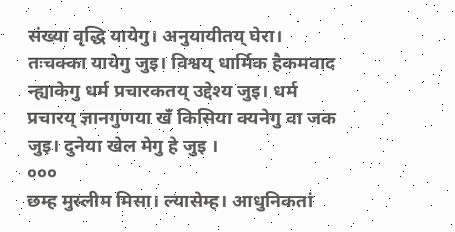संख्या वृद्धि यायेगु। अनुयायीतय् घेरा। तःचक्का यायेगु जुइ। विश्वय् धार्मिक हैकमवाद न्ह्याकेगु धर्म प्रचारकतय् उद्देश्य जुइ। धर्म प्रचारय् ज्ञानगुणया खँ किसिया क्यनेगु वा जक जुइ। दुनेया खेल मेगु हे जुइ ।
०००
छम्ह मुस्लीम मिसा। ल्यासेम्ह। आधुनिकतां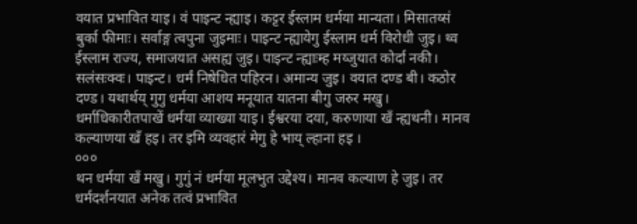वयात प्रभावित याइ। वं पाइन्ट न्ह्याइ। कट्टर ईस्लाम धर्मया मान्यता। मिसातय्सं बुर्का फीमाः। सर्वाङ्ग त्वपुना जुइमाः। पाइन्ट न्ह्यायेगु ईस्लाम धर्म विरोधी जुइ। थ्व ईस्लाम राज्य, समाजयात असह्य जुइ। पाइन्ट न्ह्याःम्ह मय्जुयात कोर्दा नकी। सलंसःक्वः। पाइन्ट। धर्मं निषेधित पहिरन। अमान्य जुइ। वयात दण्ड बी। कठोर दण्ड। यथार्थय् गुगु धर्मया आशय मनूयात यातना बीगु जरुर मखु। धर्माधिकारीतपाखें धर्मया व्याख्या याइ। ईश्वरया दया, करुणाया खँ न्ह्यथनी। मानव कल्याणया खँ हइ। तर इमि व्यवहारं मेगु हे भाय् ल्हाना हइ ।
०००
थन धर्मया खँ मखु। गुगुं नं धर्मया मूलभुत उद्देश्य। मानव कल्याण हे जुइ। तर धर्मदर्शनयात अनेक तत्वं प्रभावित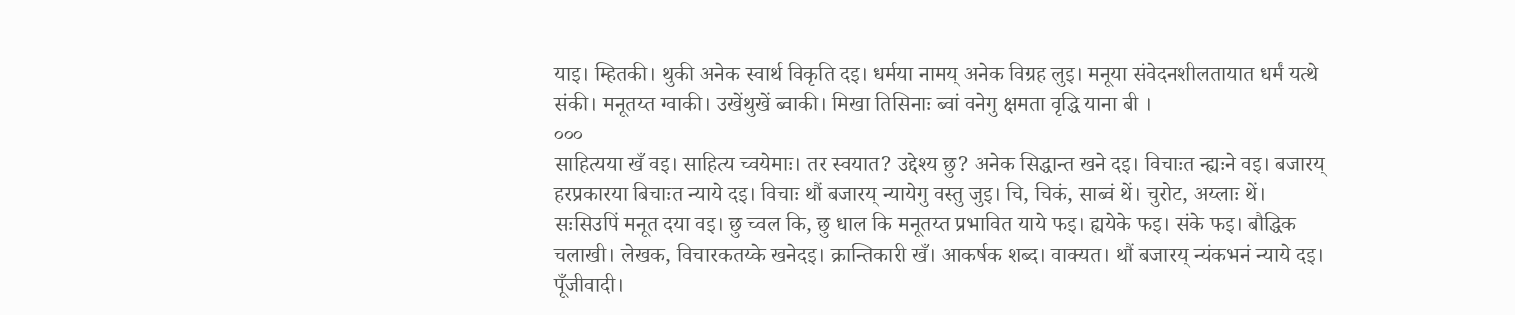याइ। म्हितकी। थुकी अनेक स्वार्थ विकृति दइ। धर्मया नामय् अनेक विग्रह लुइ। मनूया संवेदनशीलतायात धर्मं यत्थे संकी। मनूतय्त ग्वाकी। उखेंथुखें ब्वाकी। मिखा तिसिनाः ब्वां वनेगु क्षमता वृद्धि याना बी ।
०००
साहित्यया खँ वइ। साहित्य च्वयेमाः। तर स्वयात? उद्देश्य छु? अनेक सिद्धान्त खने दइ। विचाःत न्ह्यःने वइ। बजारय् हरप्रकारया बिचाःत न्याये दइ। विचाः थौं बजारय् न्यायेगु वस्तु जुइ। चि, चिकं, साब्वं थें। चुरोट, अय्लाः थें। सःसिउपिं मनूत दया वइ। छु च्वल कि, छु धाल कि मनूतय्त प्रभावित याये फइ। ह्ययेके फइ। संके फइ। बौद्धिक चलाखी। लेखक, विचारकतय्के खनेदइ। क्रान्तिकारी खँ। आकर्षक शब्द। वाक्यत। थौं बजारय् न्यंकभनं न्याये दइ। पूँजीवादी।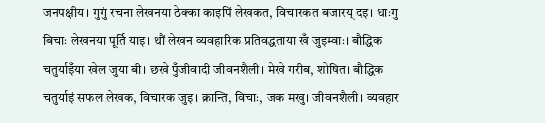जनपक्षीय। गुगुं रचना लेखनया ठेक्का काइपिं लेखकत, विचारकत बजारय् दइ। धाःगु बिचाः लेखनया पूर्ति याइ। थौं लेखन व्यवहारिक प्रतिवद्धताया खँ जुइम्वाः। बौद्धिक चतुर्याइँया खेल जुया बी। छखे पुँजीवादी जीवनशैली। मेखे गरीब, शोषित। बौद्धिक चतुर्याइं सफल लेखक, विचारक जुइ। क्रान्ति, विचाः, जक मखु। जीवनशैली। व्यवहार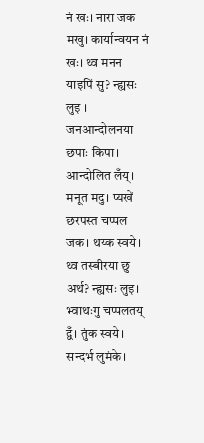नं खः। नारा जक मखु। कार्यान्वयन नं खः। थ्व मनन याइपिं सु? न्ह्यसः लुइ ।
जनआन्दोलनया छपाः किपा। आन्दोलित लँय्। मनूत मदु। प्यखें छरपस्त चप्पल जक। थय्क स्वये। थ्व तस्बीरया छु अर्थ? न्ह्यसः लुइ। भ्वाथःगु चप्पलतय् द्वँ। तुंक स्वये। सन्दर्भ लुमंके।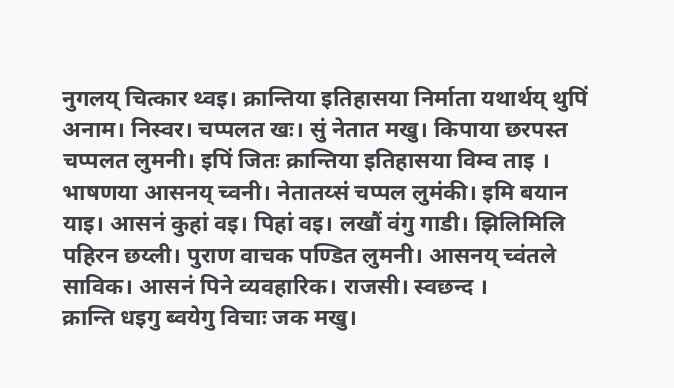नुगलय् चित्कार थ्वइ। क्रान्तिया इतिहासया निर्माता यथार्थय् थुपिं अनाम। निस्वर। चप्पलत खः। सुं नेतात मखु। किपाया छरपस्त चप्पलत लुमनी। इपिं जितः क्रान्तिया इतिहासया विम्व ताइ ।
भाषणया आसनय् च्वनी। नेतातय्सं चप्पल लुमंकी। इमि बयान याइ। आसनं कुहां वइ। पिहां वइ। लखौं वंगु गाडी। झिलिमिलि पहिरन छय्ली। पुराण वाचक पण्डित लुमनी। आसनय् च्वंतले साविक। आसनं पिने व्यवहारिक। राजसी। स्वछन्द ।
क्रान्ति धइगु ब्वयेगु विचाः जक मखु।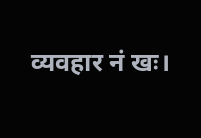व्यवहार नं खः।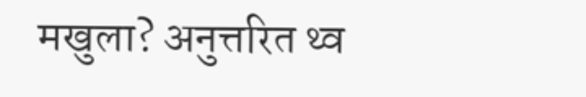मखुला? अनुत्तरित थ्व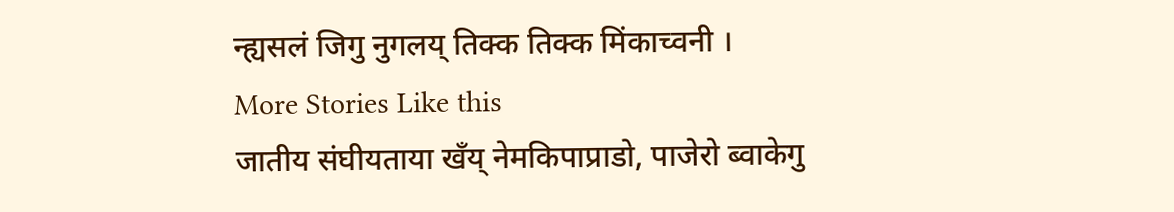न्ह्यसलं जिगु नुगलय् तिक्क तिक्क मिंकाच्वनी ।
More Stories Like this
जातीय संघीयताया खँय् नेमकिपाप्राडो, पाजेरो ब्वाकेगु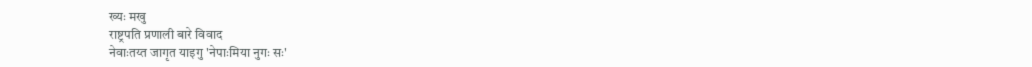ख्यः मखु
राष्ट्रपति प्रणाली बारे विवाद
नेवाःतय्त जागृत याइगु 'नेपाःमिया नुगः सः'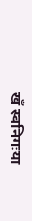खँ स्वनिगःया